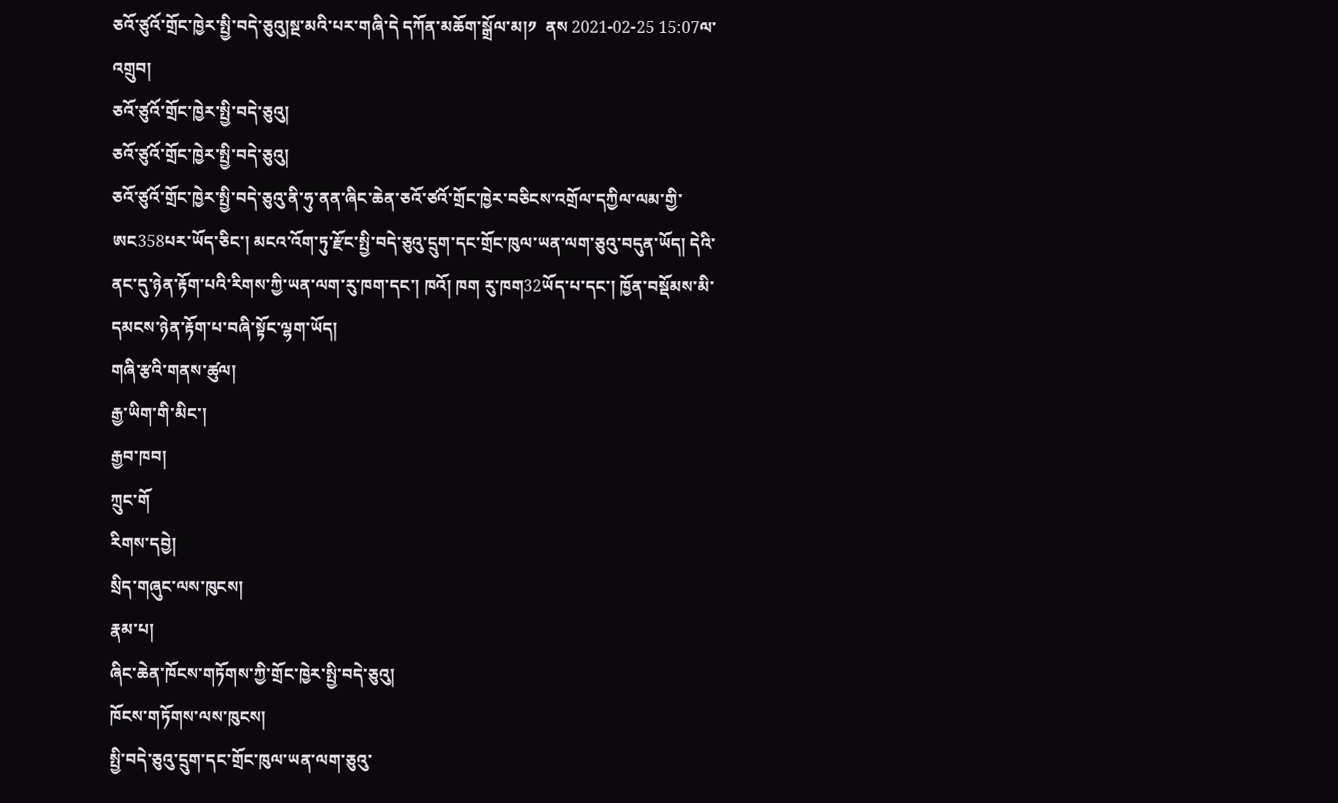ཅའོ་ཙུའོ་གྲོང་ཁྱེར་སྤྱི་བདེ་ཅུའུ།སྔ་མའི་པར་གཞི་དེ དཀོན་མཆོག་སྒྲོལ་མ།༡  ནས 2021-02-25 15:07ལ་འགྲུབ།
ཅའོ་ཙུའོ་གྲོང་ཁྱེར་སྤྱི་བདེ་ཅུའུ།
ཅའོ་ཙུའོ་གྲོང་ཁྱེར་སྤྱི་བདེ་ཅུའུ།
ཅའོ་ཙུའོ་གྲོང་ཁྱེར་སྤྱི་བདེ་ཅུའུ་ནི་ཧུ་ནན་ཞིང་ཆེན་ཅའོ་ཙའོ་གྲོང་ཁྱེར་བཅིངས་འགྲོལ་དཀྱིལ་ལམ་གྱི་ཨང358པར་ཡོད་ཅིང་། མངའ་འོག་ཏུ་རྫོང་སྤྱི་བདེ་ཅུའུ་དྲུག་དང་གྲོང་ཁུལ་ཡན་ལག་ཅུའུ་བདུན་ཡོད། དེའི་ནང་དུ་ཉེན་རྟོག་པའི་རིགས་ཀྱི་ཡན་ལག་རུ་ཁག་དང་། ཁའོ། ཁག རུ་ཁག32ཡོད་པ་དང་། ཁྱོན་བསྡོམས་མི་དམངས་ཉེན་རྟོག་པ་བཞི་སྟོང་ལྷག་ཡོད།
གཞི་རྩའི་གནས་ཚུལ།
རྒྱ་ཡིག་གི་མིང་།
རྒྱབ་ཁབ།
ཀྲུང་གོ
རིགས་དབྱེ།
སྲིད་གཞུང་ལས་ཁུངས།
རྣམ་པ།
ཞིང་ཆེན་ཁོངས་གཏོགས་ཀྱི་གྲོང་ཁྱེར་སྤྱི་བདེ་ཅུའུ།
ཁོངས་གཏོགས་ལས་ཁུངས།
སྤྱི་བདེ་ཅུའུ་དྲུག་དང་གྲོང་ཁུལ་ཡན་ལག་ཅུའུ་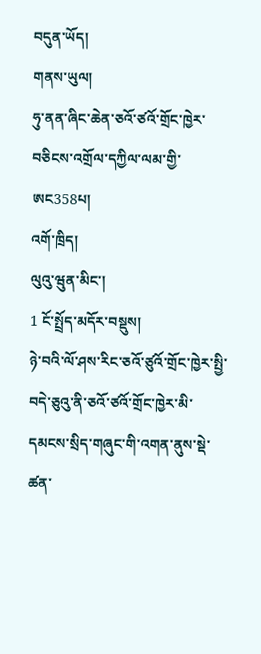བདུན་ཡོད།
གནས་ཡུལ།
ཧུ་ནན་ཞིང་ཆེན་ཅའོ་ཙའོ་གྲོང་ཁྱེར་བཅིངས་འགྲོལ་དཀྱིལ་ལམ་གྱི་ཨང358པ།
འགོ་ཁྲིད།
ལུའུ་ཝུན་མིང་།
1 ངོ་སྤྲོད་མདོར་བསྡུས།
ཉེ་བའི་ལོ་ཤས་རིང་ཅའོ་ཙུའོ་གྲོང་ཁྱེར་སྤྱི་བདེ་ཅུའུ་ནི་ཅའོ་ཙའོ་གྲོང་ཁྱེར་མི་དམངས་སྲིད་གཞུང་གི་འགན་ནུས་སྡེ་ཚན་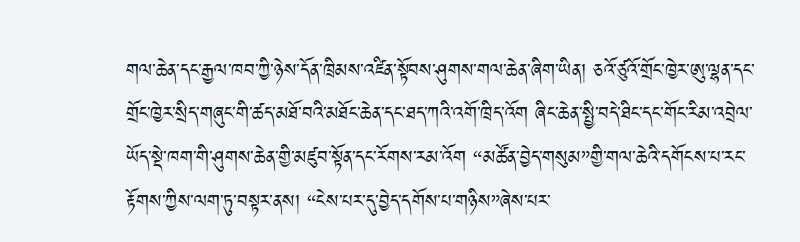གལ་ཆེན་དང་རྒྱལ་ཁབ་ཀྱི་ཉེས་དོན་ཁྲིམས་འཛིན་སྟོབས་ཤུགས་གལ་ཆེན་ཞིག་ཡིན། ཅའོ་ཙུའོ་གྲོང་ཁྱེར་ཨུ་ལྷན་དང་གྲོང་ཁྱེར་སྲིད་གཞུང་གི་ཚད་མཐོ་བའི་མཐོང་ཆེན་དང་ཐད་ཀའི་འགོ་ཁྲིད་འོག ཞིང་ཆེན་སྤྱི་བདེ་ཐིང་དང་གོང་རིམ་འབྲེལ་ཡོད་སྡེ་ཁག་གི་ཤུགས་ཆེན་གྱི་མཛུབ་སྟོན་དང་རོགས་རམ་འོག “མཚོན་བྱེད་གསུམ”གྱི་གལ་ཆེའི་དགོངས་པ་རང་རྟོགས་ཀྱིས་ལག་ཏུ་བསྟར་ནས། “ངེས་པར་དུ་བྱེད་དགོས་པ་གཉིས”ཞེས་པར་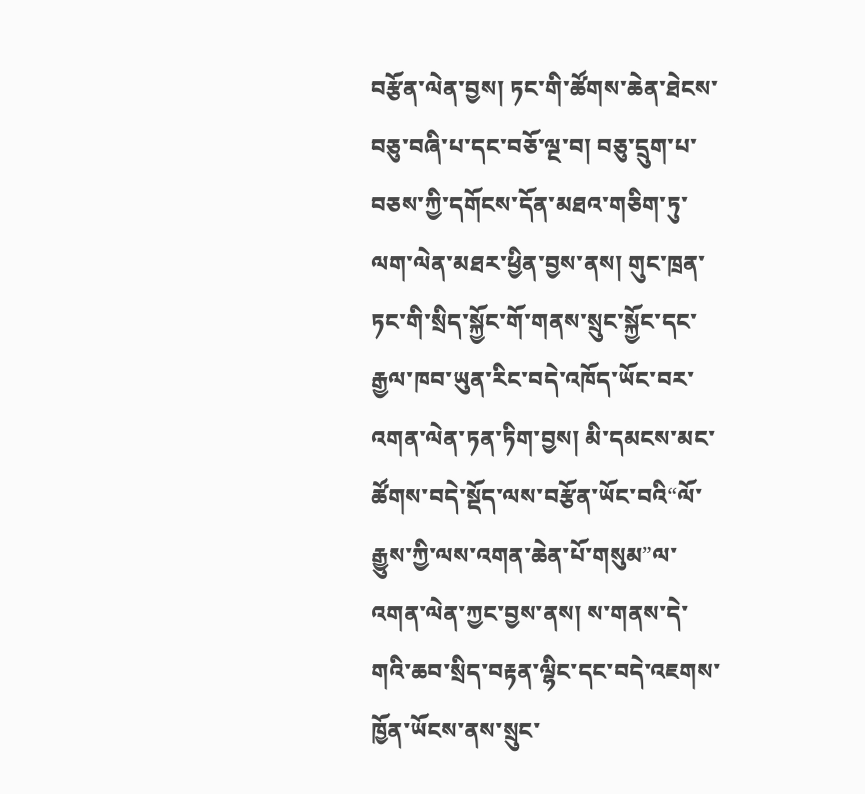བརྩོན་ལེན་བྱས། ཏང་གི་ཚོགས་ཆེན་ཐེངས་བཅུ་བཞི་པ་དང་བཅོ་ལྔ་བ། བཅུ་དྲུག་པ་བཅས་ཀྱི་དགོངས་དོན་མཐའ་གཅིག་ཏུ་ལག་ལེན་མཐར་ཕྱིན་བྱས་ནས། གུང་ཁྲན་ཏང་གི་སྲིད་སྐྱོང་གོ་གནས་སྲུང་སྐྱོང་དང་རྒྱལ་ཁབ་ཡུན་རིང་བདེ་འཁོད་ཡོང་བར་འགན་ལེན་ཏན་ཏིག་བྱས། མི་དམངས་མང་ཚོགས་བདེ་སྡོད་ལས་བརྩོན་ཡོང་བའི“ལོ་རྒྱུས་ཀྱི་ལས་འགན་ཆེན་པོ་གསུམ”ལ་འགན་ལེན་ཀྱང་བྱས་ནས། ས་གནས་དེ་གའི་ཆབ་སྲིད་བརྟན་ལྷིང་དང་བདེ་འཇགས་ཁྱོན་ཡོངས་ནས་སྲུང་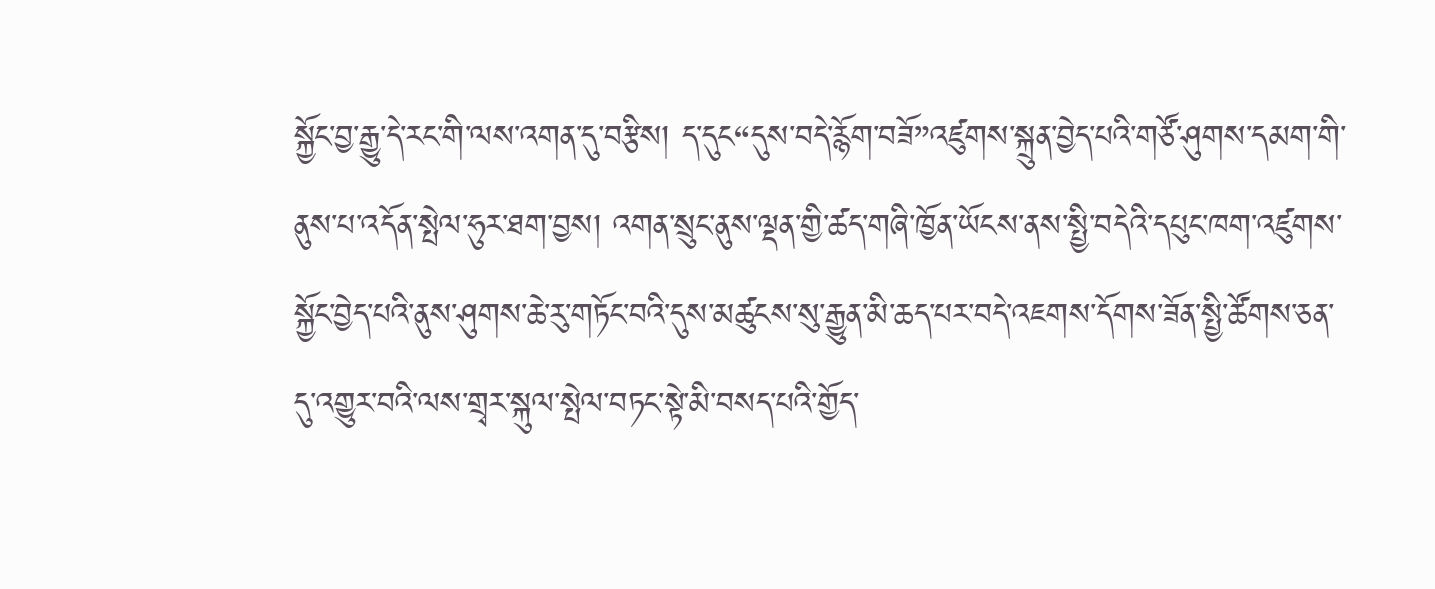སྐྱོང་བྱ་རྒྱུ་དེ་རང་གི་ལས་འགན་དུ་བརྩིས། ད་དུང“དུས་བདེ་རྙོག་བཟོ”འཛུགས་སྐྲུན་བྱེད་པའི་གཙོ་ཤུགས་དམག་གི་ནུས་པ་འདོན་སྤེལ་ཧུར་ཐག་བྱས། འགན་སྲུང་ནུས་ལྡན་གྱི་ཚད་གཞི་ཁྱོན་ཡོངས་ནས་སྤྱི་བདེའི་དཔུང་ཁག་འཛུགས་སྐྱོང་བྱེད་པའི་ནུས་ཤུགས་ཆེ་རུ་གཏོང་བའི་དུས་མཚུངས་སུ་རྒྱུན་མི་ཆད་པར་བདེ་འཇགས་དོགས་ཟོན་སྤྱི་ཚོགས་ཅན་དུ་འགྱུར་བའི་ལས་གྲྭར་སྐུལ་སྤེལ་བཏང་སྟེ་མི་བསད་པའི་གྱོད་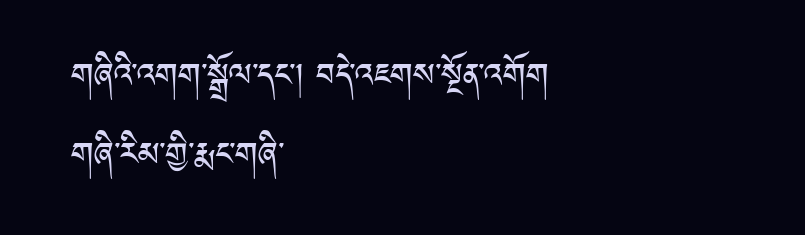གཞིའི་འགག་སྒྲོལ་དང་། བདེ་འཇགས་སྔོན་འགོག གཞི་རིམ་གྱི་རྨང་གཞི་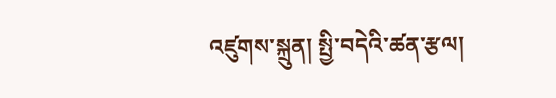འཛུགས་སྐྲུན། སྤྱི་བདེའི་ཚན་རྩལ།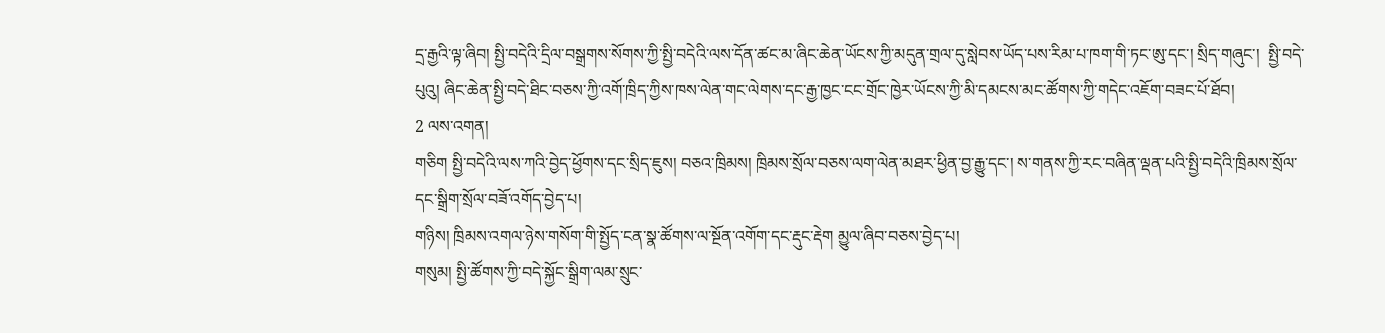དྲ་རྒྱའི་ལྟ་ཞིབ། སྤྱི་བདེའི་དྲིལ་བསྒྲགས་སོགས་ཀྱི་སྤྱི་བདེའི་ལས་དོན་ཚང་མ་ཞིང་ཆེན་ཡོངས་ཀྱི་མདུན་གྲལ་དུ་སླེབས་ཡོད་པས་རིམ་པ་ཁག་གི་ཏང་ཨུ་དང་། སྲིད་གཞུང་།  སྤྱི་བདེ་པུའུ། ཞིང་ཆེན་སྤྱི་བདེ་ཐིང་བཅས་ཀྱི་འགོ་ཁྲིད་ཀྱིས་ཁས་ལེན་གང་ལེགས་དང་རྒྱ་ཁྱང་ངང་གྲོང་ཁྱེར་ཡོངས་ཀྱི་མི་དམངས་མང་ཚོགས་ཀྱི་གདེང་འཇོག་བཟང་པོ་ཐོབ།
2 ལས་འགན།
གཅིག སྤྱི་བདེའི་ལས་ཀའི་བྱེད་ཕྱོགས་དང་སྲིད་ཇུས། བཅའ་ཁྲིམས། ཁྲིམས་སྲོལ་བཅས་ལག་ལེན་མཐར་ཕྱིན་བྱ་རྒྱུ་དང་། ས་གནས་ཀྱི་རང་བཞིན་ལྡན་པའི་སྤྱི་བདེའི་ཁྲིམས་སྲོལ་དང་སྒྲིག་སྲོལ་བཟོ་འགོད་བྱེད་པ།
གཉིས། ཁྲིམས་འགལ་ཉེས་གསོག་གི་སྤྱོད་ངན་སྣ་ཚོགས་ལ་སྔོན་འགོག་དང་རྡུང་རྡེག མྱུལ་ཞིབ་བཅས་བྱེད་པ།
གསུམ། སྤྱི་ཚོགས་ཀྱི་བདེ་སྐྱོང་སྒྲིག་ལམ་སྲུང་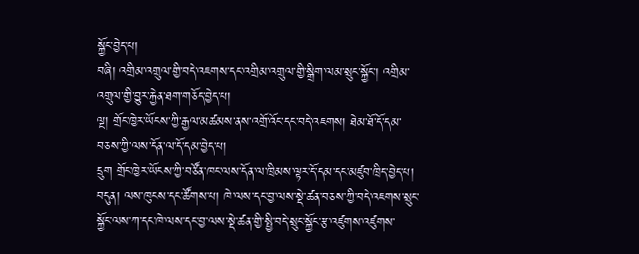སྐྱོང་བྱེད་པ།
བཞི། འགྲིམ་འགྲུལ་གྱི་བདེ་འཇགས་དང་འགྲིམ་འགྲུལ་གྱི་སྒྲིག་ལམ་སྲུང་སྐྱོང་། འགྲིམ་འགྲུལ་གྱི་བྱུར་རྐྱེན་ཐག་གཅོད་བྱེད་པ།
ལྔ། གྲོང་ཁྱེར་ཡོངས་ཀྱི་རྒྱལ་མཚམས་ནས་འགྲོ་འོང་དང་བདེ་འཇགས། ཐེམ་ཐོ་དོ་དམ་བཅས་ཀྱི་ལས་དོན་ལ་དོ་དམ་བྱེད་པ།
དྲུག གྲོང་ཁྱེར་ཡོངས་ཀྱི་བཙོན་ཁང་ལས་དོན་ལ་ཁྲིམས་ལྟར་དོ་དམ་དང་མཛུབ་ཁྲིད་བྱེད་པ།
བདུན། ལས་ཁུངས་དང་ཚོགས་པ། ཁེ་ལས་དང་བྱ་ལས་སྡེ་ཚན་བཅས་ཀྱི་བདེ་འཇགས་སྲུང་སྐྱོང་ལས་ཀ་དང་ཁེ་ལས་དང་བྱ་ལས་སྡེ་ཚན་གྱི་སྤྱི་བདེ་སྲུང་སྐྱོང་རྩ་འཛུགས་འཛུགས་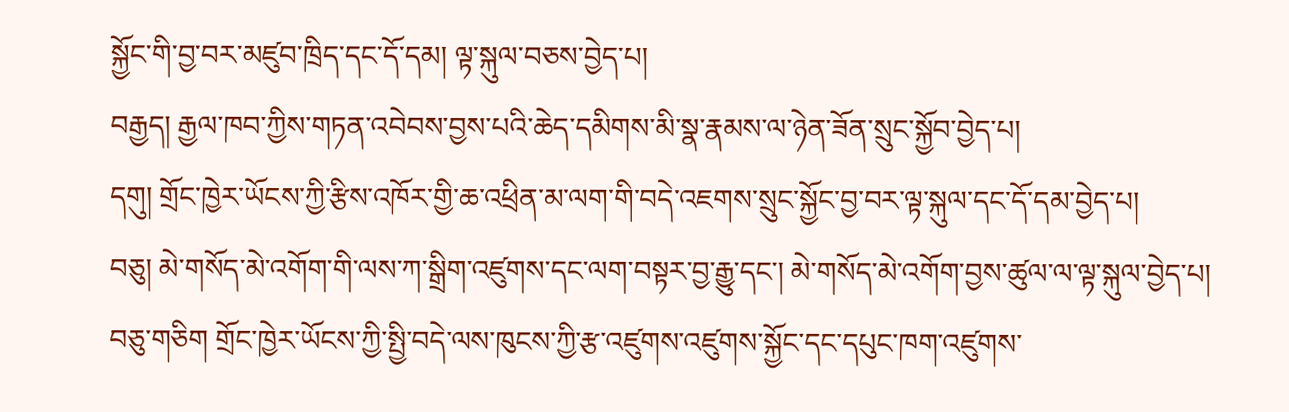སྐྱོང་གི་བྱ་བར་མཛུབ་ཁྲིད་དང་དོ་དམ། ལྟ་སྐུལ་བཅས་བྱེད་པ།
བརྒྱད། རྒྱལ་ཁབ་ཀྱིས་གཏན་འབེབས་བྱས་པའི་ཆེད་དམིགས་མི་སྣ་རྣམས་ལ་ཉེན་ཟོན་སྲུང་སྐྱོབ་བྱེད་པ།
དགུ། གྲོང་ཁྱེར་ཡོངས་ཀྱི་རྩིས་འཁོར་གྱི་ཆ་འཕྲིན་མ་ལག་གི་བདེ་འཇགས་སྲུང་སྐྱོང་བྱ་བར་ལྟ་སྐུལ་དང་དོ་དམ་བྱེད་པ།
བཅུ། མེ་གསོད་མེ་འགོག་གི་ལས་ཀ་སྒྲིག་འཛུགས་དང་ལག་བསྟར་བྱ་རྒྱུ་དང་། མེ་གསོད་མེ་འགོག་བྱས་ཚུལ་ལ་ལྟ་སྐུལ་བྱེད་པ།
བཅུ་གཅིག གྲོང་ཁྱེར་ཡོངས་ཀྱི་སྤྱི་བདེ་ལས་ཁུངས་ཀྱི་རྩ་འཛུགས་འཛུགས་སྐྱོང་དང་དཔུང་ཁག་འཛུགས་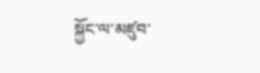སྐྱོང་ལ་མཛུབ་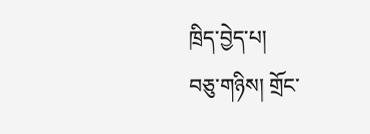ཁྲིད་བྱེད་པ།
བཅུ་གཉིས། གྲོང་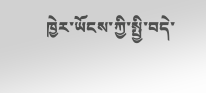ཁྱེར་ཡོངས་ཀྱི་སྤྱི་བདེ་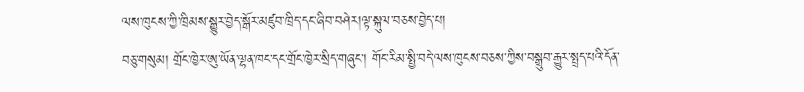ལས་ཁུངས་ཀྱི་ཁྲིམས་སྒྱུར་བྱེད་སྒོར་མཛུབ་ཁྲིད་དང་ཞིབ་བཤེར།ལྟ་སྐུལ་བཅས་བྱེད་པ།
བཅུ་གསུམ། གྲོང་ཁྱེར་ཨུ་ཡོན་ལྷན་ཁང་དང་གྲོང་ཁྱེར་སྲིད་གཞུང་། གོང་རིམ་སྤྱི་བདེ་ལས་ཁུངས་བཅས་ཀྱིས་བསྒྲུབ་རྒྱུར་སྤྲད་པའི་དོན་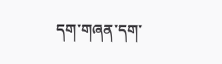དག་གཞན་དག་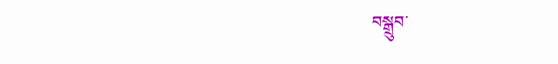བསྒྲུབ་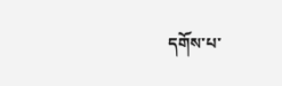དགོས་པ་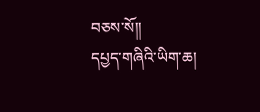བཅས་སོ།།
དཔྱད་གཞིའི་ཡིག་ཆ།